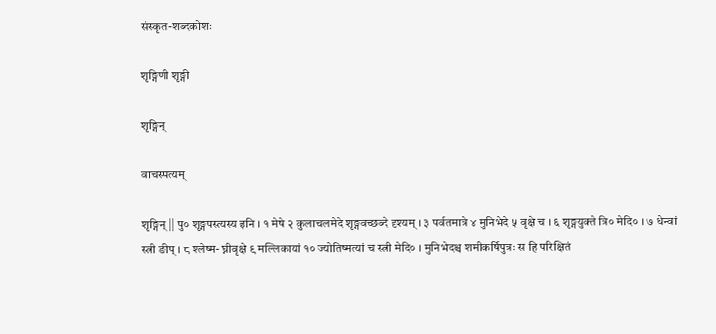संस्कृत-शब्दकोशः

शृङ्गिणी शृङ्गी

शृङ्गिन्

वाचस्पत्यम्

शृङ्गिन् || पु० शृङ्गपस्त्यस्य इनि । १ मेषे २ कुलाचलमेदे शृङ्गवच्छब्दे दृश्यम् । ३ पर्वतमात्रे ४ मुनिभेदे ५ वृक्षे च । ६ शृङ्गयुक्ते त्रि० मेदि० । ७ धेन्वां स्त्री ङीप् । ८ श्लेष्म- घ्नीवृक्षे ९ मल्लिकायां १० ज्योतिष्मत्यां च स्त्री मेदि० । मुनिभेदश्च शमीकर्षिपुत्रः स हि परिक्षितं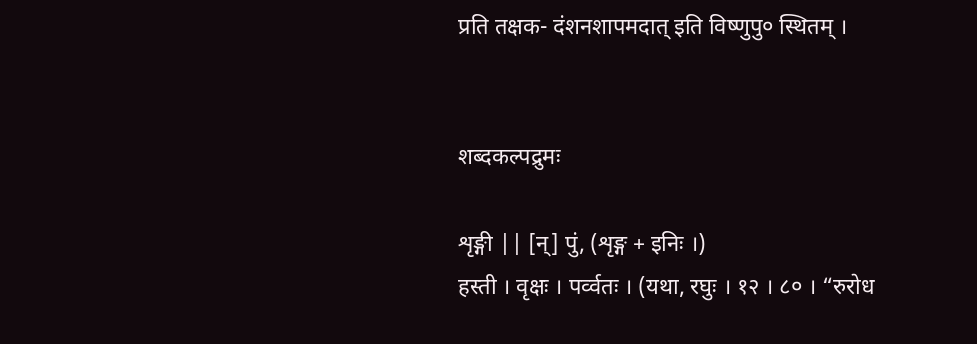प्रति तक्षक- दंशनशापमदात् इति विष्णुपु० स्थितम् ।


शब्दकल्पद्रुमः

शृङ्गी || [न्] पुं, (शृङ्ग + इनिः ।)
हस्ती । वृक्षः । पर्व्वतः । (यथा, रघुः । १२ । ८० । “रुरोध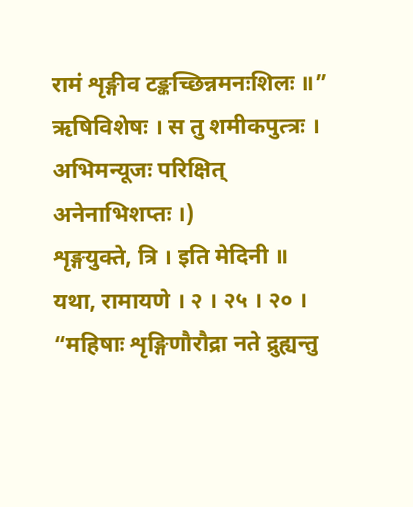रामं शृङ्गीव टङ्कच्छिन्नमनःशिलः ॥” ऋषिविशेषः । स तु शमीकपुत्त्रः । अभिमन्यूजः परिक्षित् अनेनाभिशप्तः ।)
शृङ्गयुक्ते, त्रि । इति मेदिनी ॥ यथा, रामायणे । २ । २५ । २० । “महिषाः शृङ्गिणौरौद्रा नते द्रुह्यन्तु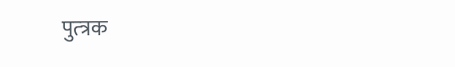पुत्त्रक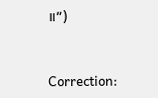॥”)



Correction: